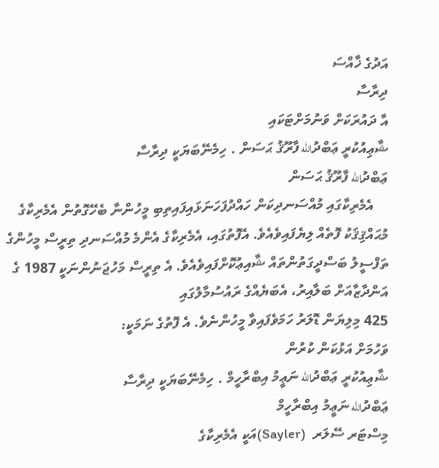އަދުގެ ޚާއްސަ
ދިރާސާ
އާ ދައުރަކަށް ވަނުމަށްޓަކައި
ޝާޢިއުކުރީ ޢަބްދުالله ފާރޫޤު ޙަސަން . ހިމެނޭބަޔަކީ ދިރާސާ
ޢަބްދުالله ފާރޫޤު ޙަސަން
    އެމެރިކާގައި މުއްސަނދިކަން ހައްދުފަހަނަޅައިފައިތިބި މީހުންނާ ބެހޭގޮތުން އެމެރިކާގެ މުޙައްޤިޤަކު ފޮތެއް ލިޔެފައިވެއެވެ. އެފޮތުގައި، އެމެރިކާގެ އެންމެ މުއްސަނދި ތިރީސް މީހުންގެ ތަފްސީލު ބަސްދީގަތުންތައް ޝާއިޢުކޮށްފައިވެއެވެ. އެ ތިރީސް މަހުޖަނުންނަކީ 1987 ގެ އަންދާޒާއަށް ބަލާއިރު، އެބަޔެއްގެ ރައުސުމާލުގައި
425 މިލިޔަން ޑޮލަރު ހަމަވެފައިވާ މީހުންނެވެ. އެ ފޮތުގެ ނަމަކީ:
ވަހުމަށް އަޅުކަން ކުރުން
ޝާޢިއުކުރީ ޢަބްދުالله ނަޢީމު އިބްރާހީމް . ހިމެނޭބަޔަކީ ދިރާސާ
ޢަބްދުالله ނަޢީމު އިބްރާހީމް
މިސްޓަރ ސޭލަރ  (Sayler)އަކީ އެމެރިކާގެ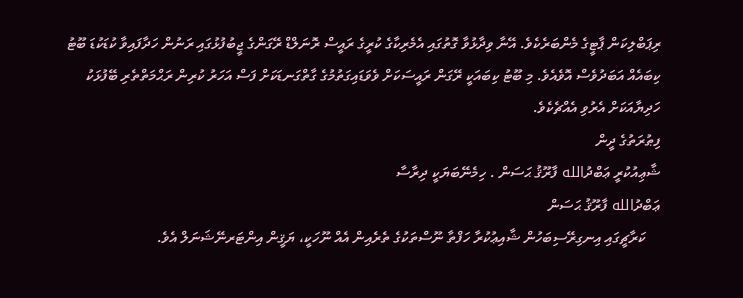ރިޕަބްލިކަން ޕާޓީގެ މެންބަރެކެވެ. އޭނާ ވިދާޅުވާ ގޮތުގައި އެމެރިކާގެ ކުރީގެ ރައީސް ރޮނަލްޑް ރޭގަންގެ ޖީބުފުޅުގައި ރަނުން ހަދާފައިވާ ކުޑަކުޑަ ބޫޓު ކިބައެއް އަބަދުވެސް އޮވެއެވެ. މި ބޫޓު ކިބައަކީ ރޭގަން ރައީސަކަށް ވެވަޑައިގަތުމުގެ ގާތްގަނޑަކަށް ފަސް އަހަރު ކުރިން ރަޙްމަތްތެރި ބޭފުޅަކު ހަދިޔާއަކަށް އެރުވި އެއްޗެކެވެ.
ފިޠުރަތުގެ ދީން
ޝާޢިއުކުރީ ޢަބްދުالله ފާރޫޤު ޙަސަން . ހިމެނޭބަޔަކީ ދިރާސާ
ޢަބްދުالله ފާރޫޤު ޙަސަން
    ކަރާޗީގައި އިނގިރޭސިބަހުން ޝާއިޢުކުރާ ހަފްތާ ނޫސްތަކުގެ ތެރެއިން އެއް ނޫހަކީ، ޔަޤީން އިންޓަރނޭޝަނަލް އެވެ.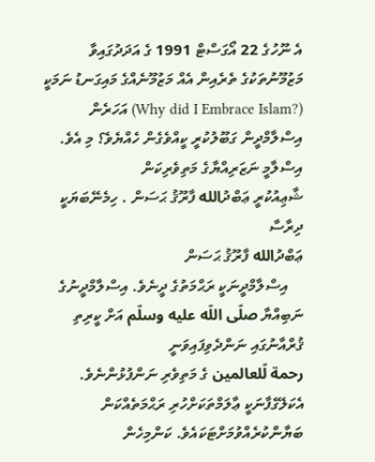އެ ނޫހުގެ 22 އޯގަސްޓް 1991 ގެ އަދަދުގައިވާ މަޒުމޫނުތަކުގެ ތެރެއިން އެއް މަޒުމޫނެއްގެ މައިގަނޑު ނަމަކީ (?Why did I Embrace Islam) އަހަރެން އިސްލާމްދީން ގަބޫލުކުރީ ކީއްވެގެން ހެއްޔެވެ؟ މި އެވެ.
އިސްލާމީ ނަޒަރިއްޔާގެ މަތިވެރިކަން
ޝާޢިއުކުރީ ޢަބްދުالله ފާރޫޤު ޙަސަން . ހިމެނޭބަޔަކީ ދިރާސާ
ޢަބްދުالله ފާރޫޤު ޙަސަން
    އިސްލާމްދީނަކީ ރަޙްމަތުގެ ދީނެވެ. އިސްލާމްދީނުގެ ނަބިއްޔާ صلّى اللّه عليه وسلّم އަށް ކީރިތި ޤުރްއާނުގައި ނަންދެވިފައިވަނީ
رحمة لّلعالمين ގެ މަތިވެރި ނަންފުޅުންނެވެ. އެކަލޭގެފާނަކީ ޢާލަމްތަކަށްހުރި ރަޙްމަތެއްކަން ބަޔާންކުރެއްވުމަށްޓަކައެވެ. ކަންމިހެން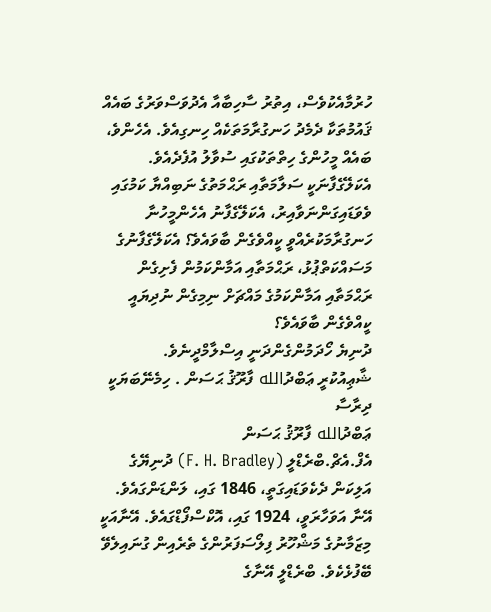ހުރުމާއެކުވެސް، އިތުރު ސާހިބާއާ އެދުވަސްވަރުގެ ބައެއް ޤައުމުތަކާ ދެމެދު ހަނގުރާމަތަކެއް ހިނގިއެވެ. އެހެންވެ، ބައެއް މީހުންގެ ހިތްތަކުގައި ސުވާލު އުފެދެއެވެ. އެކަލޭގެފާނަކީ ސަލާމަތާއި ރަޙްމަތުގެ ނަބިއްޔާ ކަމުގައި ވެވަޑައިގަންނަވާއިރު، އެކަލޭގެފާނު އެހެންމީހުނާ ހަނގުރާމަކުރެއްވީ ކީއްވެގެން ބާވައެވެ؟ އެކަލޭގެފާނުގެ މަސައްކަތްޕުޅު، ރަޙްމަތާއި އަމާންކަމުން ފެށިގެން ރަޙްމަތާއި އަމާންކަމުގެ މައްޗަށް ނިމިގެން ނުދިޔައީ ކީއްވެގެން ބާވައެވެ؟
ދުނިޔެ ހޯދަމުންގެންދަނީ އިސްލާމްދީނެވެ.
ޝާޢިއުކުރީ ޢަބްދުالله ފާރޫޤު ޙަސަން . ހިމެނޭބަޔަކީ ދިރާސާ
ޢަބްދުالله ފާރޫޤު ޙަސަން
އެފް.އެޗް.ބްރެޑްލީ (F. H. Bradley) ދުނިޔޭގެ އަލިކަން ދެކެވަޑައިގަތީ، 1846 ގައި، ލަންޑަންގައެވެ. އޭނާ އަވަހާރަވީ، 1924 ގައި، އޮކްސްފޯޑްގައެވެ. އޭނާއަކީ މިޒަމާނުގެ މަޝްހޫރު ފިލޯސަފަރުންގެ ތެރެއިން ގުނައިލެވޭ ބޭފުޅެކެވެ. ބްރެޑްލީ އޭނާގެ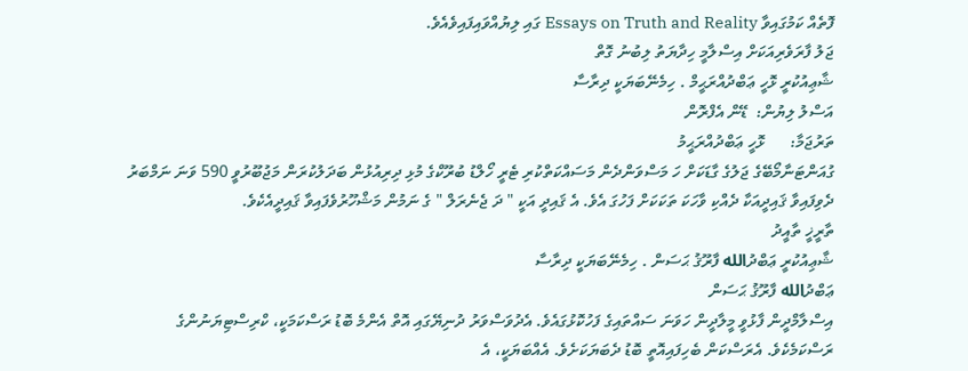ފޮތެއް ކަމުގައިވާ Essays on Truth and Reality ގައި ލިޔުއްވައިފައިވެއެވެ.
ޖަލު ފާރަވެރިއަކަށް އިސްލާމީ ހިދާޔަތު ލިބުނު ގޮތް
ޝާޢިއުކުރީ ޅޮހީ ޢަބްދުއްރަޙީމް . ހިމެނޭބަޔަކީ ދިރާސާ
އަސްލު ލިޔުން:  ޑޭން އެފްރޮން
ތަރުޖަމާ:      ޅޮހީ ޢަބްދުއްރަޙީމު
ގުއަންޓަނާމޯބޭގެ ޖަލުގެ ގާޑަކަށް ހަ މަސްވަންދެން މަސައްކަތްކުރި ޓެރީ ހޯލްޑު ބުރޫކްގެ މުޅި ދިރިއުޅުން ބަދަލުކުރަން މަޖުބޫރުވީ 590 ވަނަ ނަމްބަރު ދެވިފައިވާ ޤައިދީއަކާ ދެއްކި ވާހަކަ ތަކަކަށް ފަހުގަ އެވެ. އެ ޤައިދީ އަކީ " ދަ ޖެނެރަލް " ގެ ނަމުން މަޝްހޫރުވެފައިވާ ޤައިދީއެކެވެ.
ތާރީޚީ ތާއީދު
ޝާޢިއުކުރީ ޢަބްދުالله ފާރޫޤު ޙަސަން . ހިމެނޭބަޔަކީ ދިރާސާ
ޢަބްދުالله ފާރޫޤު ޙަސަން
އިސްލާމްދީން ފާޅުވީ މީލާދީން ހަވަނަ ސައްތައިގެ ފަހުކޮޅުގައެވެ. އެދުވަސްވަރު ދުނިޔޭގައި އޮތް އެންމެ ބޮޑު ރަސްކަމަކީ، ކްރިސްޓިޔަނުންގެ ރަސްކަމެކެވެ. އެރަސްކަން ބެހިފައިއޮތީ ބޮޑު ދެބަޔަކަށެވެ. އެއްބަޔަކީ، އެ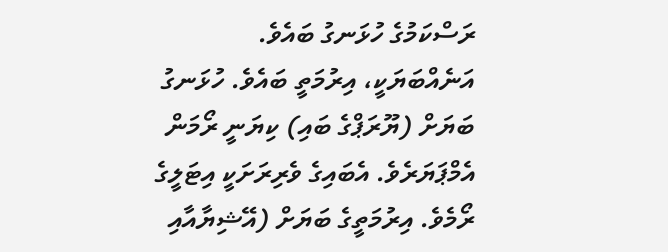ރަސްކަމުގެ ހުޅަނގު ބައެވެ. އަނެއްބަޔަކީ، އިރުމަތީ ބައެވެ. ހުޅަނގު ބަޔަށް (ޔޫރަޕްގެ ބައި) ކިޔަނީ ރޯމަން އެމްޕަޔަރެވެ. އެބައިގެ ވެރިރަށަކީ އިޓަލީގެ ރޯމެވެ. އިރުމަތީގެ ބަޔަށް (އޭޝިޔާއާއި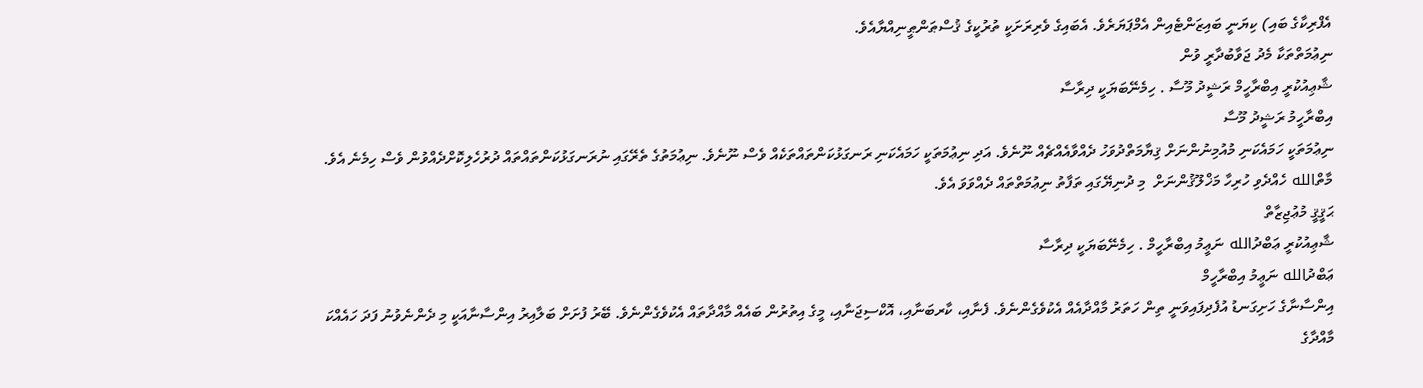އެފްރިކާގެ ބައި) ކިޔަނީ ބައިޒަންޓެއިން އެމްޕަޔަރެވެ. އެބައިގެ ވެރިރަށަކީ ތުރުކީގެ ޤުސްޠަންޠީނިއްޔާއެވެ.
ނިޢުމަތްތަކާ މެދު ޖަވާބުދާރީ ވުން
ޝާޢިއުކުރީ އިބްރާހީމް ރަޝީދު މޫސާ . ހިމެނޭބަޔަކީ ދިރާސާ
އިބްރާހީމު ރަޝީދު މޫސާ
ނިޢުމަތަކީ ހަމައެކަނި މުއުމިނުންނަށް ޤިޔާމަތްދުވަހު ދެއްވާއެއްޗެއް ނޫނެވެ. އަދި ނިޢުމަތަކީ ހަމައެކަނި ރަނގަޅުކަންތައްތަކެއް ވެސް ނޫނެވެ. ނިޢުމަތުގެ ތެރޭގައި ނުރަނގަޅުކަންތައްތައް ދުރުހެލިކޮށްދެއްވުން ވެސް ހިމެނެ އެވެ.  މާތްالله ހެއްދެވި ހުރިހާ މަޚްލޫޤުންނަށް  މި ދުނިޔޭގައި ތަފާތު ނިޢުމަތްތައް ދެއްވަވަ އެވެ.
ޙަޤީޤީ މުޢުޖިޒާތް
ޝާޢިއުކުރީ ޢަބްދުالله ނަޢީމު އިބްރާހީމް . ހިމެނޭބަޔަކީ ދިރާސާ
ޢަބްދުالله ނަޢީމު އިބްރާހީމް
އިންސާނާގެ ހަށިގަނޑު އުފެދިފައިވަނީ ތިން ހަތަރު މާއްދާއެއް އެކުވެގެންނެވެ. ފެނާއި، ކާރބަނާއި، އޮކްސިޖަނާއި، މީގެ އިތުރުން ބައެއް މާއްދާތައް އެކުވެގެންނެވެ. ބޭރު ފުށަށް ބަލާއިރު އިންސާނާއަކީ މި ދެންނެވުނު ފަދަ ހައެއްކަ މާއްދާގެ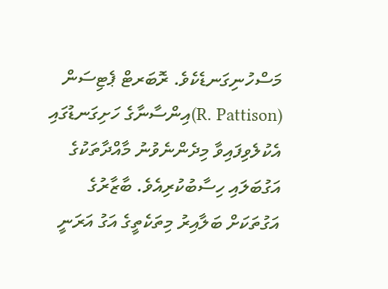މަސްހުނިގަނޑެކެވެ. ރޮބަރޓް ޕެޓިސަން  (R. Pattison)އިންސާނާގެ ހަށިގަނޑުގައި އެކުލެވިފައިވާ މިދެންނެވުނު މާއްދާތަކުގެ އަގުބަލައި ހިސާބުކުރިއެވެ. ބާޒާރުގެ އަގުތަކަށް ބަލާއިރު މިތަކެތީގެ އަގު އަރަނީ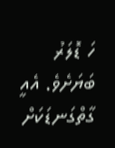ހަ ޑޮލަރު ބަޔަށެވެ. އެއީ ގާތްގަނޑަކަށް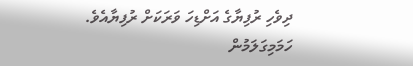ދިވެހި ރުފިޔާގެ އަށްޑިހަ ވަރަކަށް ރުފިޔާއެވެ.
ހަމަމިގަލަމުން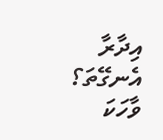އިދާރާ
އެނގޭތަ؟
ވާހަކަ